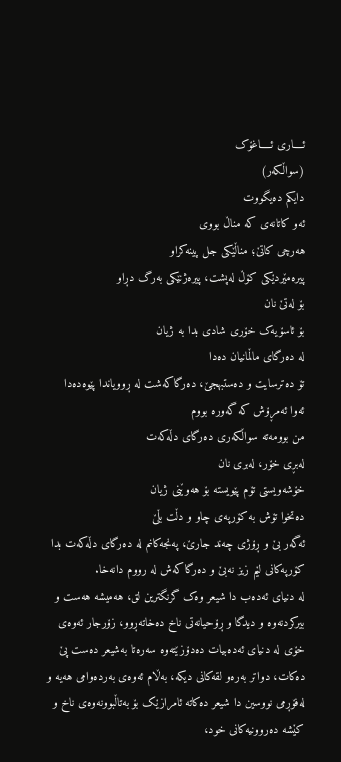ئــــاری ئـــــاغۆک
(سواڵکەر)
دایکم دەیگووت
ئەو کاتانەی کە مناڵ بووی
هەرچی کاتێ؛ مناڵێکی جل پینەکراو
پیرەمێردێکی کۆڵ لەپشت، پیرەژنێکی بەرگ دڕاو
بۆ لەتێ نان
بۆ ئاسۆیەک خۆری شادی بدا بە ژیان
لە دەرگای ماڵمانیان دەدا
تۆ دەترسایت و دەستبهجێ، دەرگاکەشت لە ڕوویاندا پێوەدەدا
ئەوا ئەمڕۆش کە گەورە بووم
من بوومەتە سواڵکەری دەرگای دڵەکەت
لەبڕی خۆر، لەبری نان
خۆشەویستی تۆم پێویستە بۆ هەوێنی ژیان
دەتخوا تۆش بە کۆرپەی چاو و دڵت بڵێ
ئەگەر بێ و ڕۆژی چەند جارێ، پەنجەکانم لە دەرگای دڵەکەت بدا
کۆرپەکانی لێم زیز نەبێ و دەرگاکەش لە رووم دانەخا.
لە دنیای ئەدەب دا شیعر وەک گرنگترین لق، هەمیشە هەست و بیرکردنەوە و دیدگا و ڕۆحیانەتی ناخ دەخاتەڕوو، زۆرجار ئەوەی خۆی لە دنیای ئەدەبیات دەدۆزێتەوە سەرەتا بەشیعر دەست پێ دەکات، دواتر بەرەو لقەکانی دیکە، بەڵام ئەوەی بەردەوامی هەیە و لەفۆڕمی نووسین دا شیعر دەکاتە ئامرازێک بۆ بەتاڵبوونەوەی ناخ و کێشە دەروونیەکانی خود،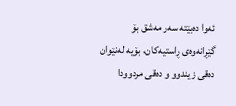ئەوا دەبێتە سەر مەشق بۆ گێڕانەوەی ڕاستیەکان، بۆیە لەنێوان دەقی زیندوو و دەقی مردوودا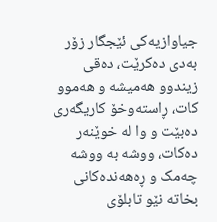جیاوازیەکی ئێجگار زۆر بەدی دەکرێت، دەقی زیندوو هەمیشە و هەموو کات، ڕاستەوخۆ کاریگەری دەبێت و وا لە خوێنەر دەکات، ووشە بە ووشە چەمک و ڕەهەندەکانی بخاتە نێو تابلۆی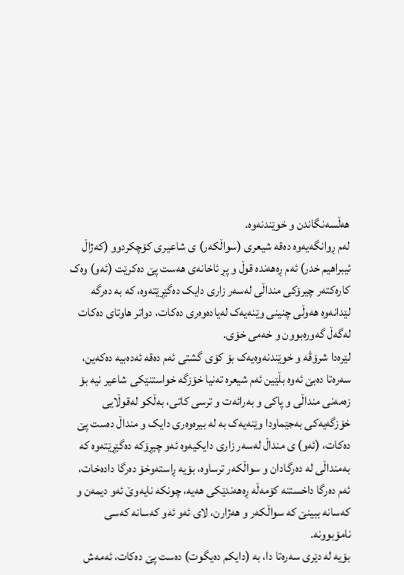هەڵسەنگاندن و خوێندنەوە.
لەم ڕوانگەیەوە دەقە شیعری (سواڵکەر) ی شاعیری کۆچکردوو (کەژاڵ ئیبراهیم خدر) ئەم ڕەهەندە قوڵ و پڕ ئاخانەی هەست پێ دەکرێت (ئەو) وەک کارەکتەر چیرۆکی منداڵی لەسەر زاری دایک دەگێڕێتەوە، کە بە دەرگە لێدانەوە هەوڵی چنینی وێنەیەک لەیادەوەری دەکات، دواتر هاوتای دەکات لەگەڵ گەورەبوون و خەمی خۆی.
لێرەدا شرۆڤە و خوێندنەوەیەک بۆ کۆی گشتی ئەم دەقە ئەدەبیە دەکەین،
سەرەتا دەبێ ئەوە بڵێین ئەم شیعرە تەنیا خۆزگە خواستنێکی شاعیر نیە بۆ زەمەنی منداڵی و پاکی و بەرائەت و ترسی کاتی، بەڵکو لەقوڵایی خۆزگەیەکی بەجێماودا وێنەیەک بە لە بیرەوەری دایک و منداڵ دەست پێ دەکات، (ئەو) ی منداڵ لەسەر زاری دایکیەوە ئەو چیڕۆکە دەگێڕێتەوە کە بەمنداڵی لە دەرگادان و سواڵکەر ترساوە، بۆیە ڕاستەوخۆ دەرگا دادەخات، ئەم دەرگا داخستنە کۆمەڵە ڕەهەندێکی هەیە، چونکە نایەوێ ئەو دیمەن و کەسانە ببینێ کە سواڵکەر و هەژارن، لای ئەو ئەو کەسانە کەسی نامۆبوونە.
بۆیە لە دێری سەرەتا دا، بە (دایکم دەیگوت) دەست پێ دەکات، ئەمەش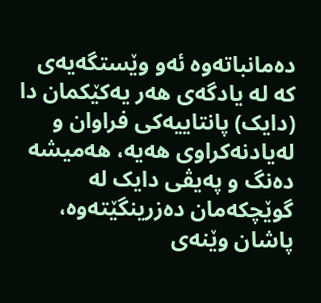دەمانباتەوە ئەو وێستگەیەی کە لە یادگەی هەر یەکێکمان دا (دایک) پانتاییەکی فراوان و لەیادنەکراوی هەیە، هەمیشە دەنگ و پەیڤی دایک لە گوێچکەمان دەزرینگێتەوە، پاشان وێنەی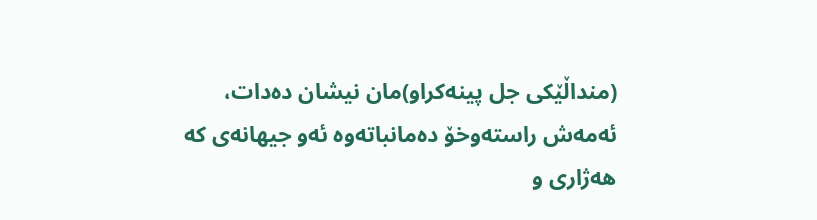(منداڵێکی جل پینەکراو)مان نیشان دەدات، ئەمەش راستەوخۆ دەمانباتەوە ئەو جیهانەی کە هەژاری و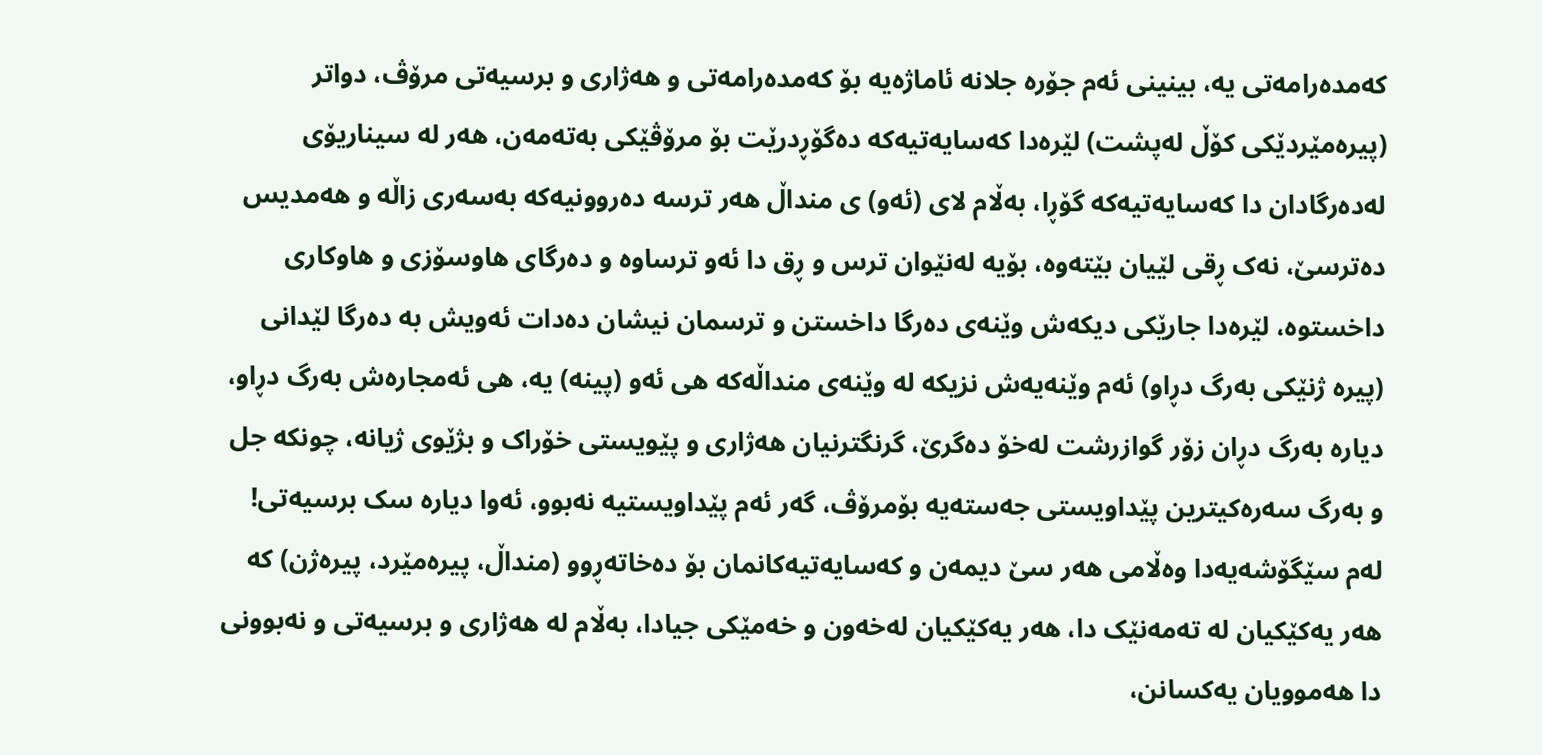کەمدەرامەتی یە، بینینی ئەم جۆرە جلانە ئاماژەیە بۆ کەمدەرامەتی و هەژاری و برسیەتی مرۆڤ، دواتر (پیرەمێردێکی کۆڵ لەپشت) لێرەدا کەسایەتیەکە دەگۆڕدرێت بۆ مرۆڤێکی بەتەمەن، هەر لە سیناریۆی لەدەرگادان دا کەسایەتیەکە گۆڕا، بەڵام لای (ئەو) ی منداڵ هەر ترسە دەروونیەکە بەسەری زاڵە و هەمدیس دەترسێ، نەک ڕقی لێیان بێتەوە، بۆیە لەنێوان ترس و ڕق دا ئەو ترساوە و دەرگای هاوسۆزی و هاوکاری داخستوە، لێرەدا جارێکی دیکەش وێنەی دەرگا داخستن و ترسمان نیشان دەدات ئەویش بە دەرگا لێدانی (پیرە ژنێکی بەرگ دڕاو) ئەم وێنەیەش نزیکە لە وێنەی منداڵەکە هی ئەو (پینە) یە، هی ئەمجارەش بەرگ دڕاو، دیارە بەرگ دڕان زۆر گوازرشت لەخۆ دەگرێ، گرنگترنیان هەژاری و پێویستی خۆراک و بژێوی ژیانە، چونکە جل و بەرگ سەرەکیترین پێداویستی جەستەیە بۆمرۆڤ، گەر ئەم پێداویستیە نەبوو، ئەوا دیارە سک برسیەتی! لەم سێگۆشەیەدا وەڵامی هەر سێ دیمەن و کەسایەتیەکانمان بۆ دەخاتەڕوو (منداڵ، پیرەمێرد، پیرەژن) کە هەر یەکێکیان لە تەمەنێک دا، هەر یەکێکیان لەخەون و خەمێکی جیادا، بەڵام لە هەژاری و برسیەتی و نەبوونی دا هەموویان یەکسانن،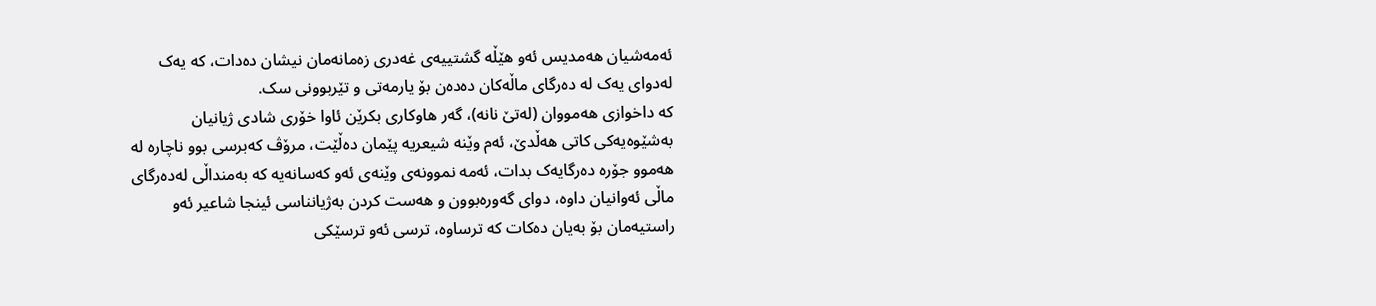ئەمەشیان هەمدیس ئەو هێڵە گشتییەی غەدری زەمانەمان نیشان دەدات، کە یەک لەدوای یەک لە دەرگای ماڵەکان دەدەن بۆ یارمەتی و تێربوونی سک.
کە داخوازی هەمووان (لەتێ نانە)، گەر هاوکاری بکرێن ئاوا خۆری شادی ژیانیان بەشێوەیەکی کاتی هەڵدێ، ئەم وێنە شیعریە پێمان دەڵێت، مرۆڤ کەبرسی بوو ناچارە لە هەموو جۆرە دەرگایەک بدات، ئەمە نموونەی وێنەی ئەو کەسانەیە کە بەمنداڵی لەدەرگای ماڵی ئەوانیان داوە، دوای گەورەبوون و هەست کردن بەژیانناسی ئینجا شاعیر ئەو راستیەمان بۆ بەیان دەکات کە ترساوە، ترسی ئەو ترسێکی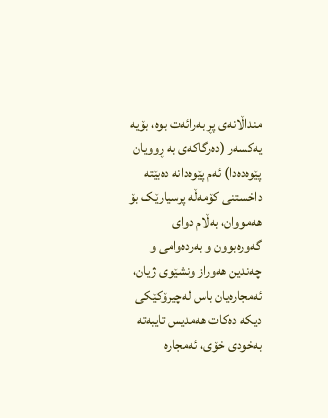منداڵانەی پڕ بەرائەت بوە، بۆیە یەکسەر (دەرگاکەی بە ڕوویان پێوەدەدا) ئەم پێوەدانە دەبێتە داخستنی کۆمەڵە پرسیارێک بۆ هەمووان، بەڵام دوای گەورەبوون و بەردەوامی و چەندین هەوراز ونشێوی ژیان، ئەمجارەیان باس لەچیرۆکێکی دیکە دەکات هەمدیس تایبەتە بەخودی خۆی، ئەمجارە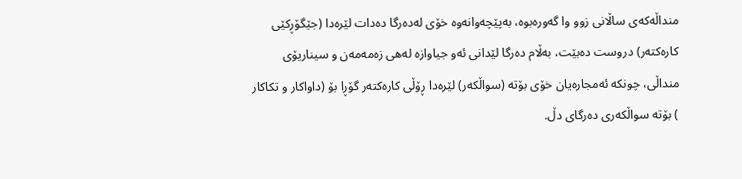منداڵەکەی ساڵانی زوو وا گەورەبوە، بەپێچەوانەوە خۆی لەدەرگا دەدات لێرەدا (جێگۆڕکێی کارەکتەر) دروست دەبێت، بەڵام دەرگا لێدانی ئەو جیاوازە لەهی زەمەمەن و سیناریۆی منداڵی، چونکە ئەمجارەیان خۆی بۆتە (سواڵکەر) لێرەدا ڕۆڵی کارەکتەر گۆڕا بۆ (داواکار و تکاکار ) بۆتە سواڵکەری دەرگای دڵ.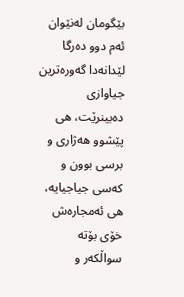بێگومان لەنێوان ئەم دوو دەرگا لێدانەدا گەورەترین جیاوازی دەبینرێت، هی پێشوو هەژاری و برسی بوون و کەسی جیاجیایە، هی ئەمجارەش خۆی بۆتە سواڵکەر و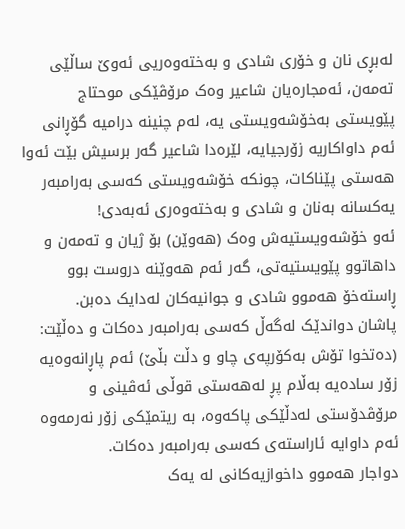لەبڕی نان و خۆری شادی و بەختەوەریی ئەوێ ساڵێی تەمەن، ئەمجارەیان شاعیر وەک مرۆڤێکی موحتاج پێویستی بەخۆشەویستی یە، لەم چنینە درامیە گۆڕانی ئەم داواکاریە زۆرجیایە، لێرەدا شاعیر گەر برسیش بێت ئەوا هەستی پێناکات، چونکە خۆشەویستی کەسی بەرامبەر یەکسانە بەنان و شادی و بەختەوەری ئەبەدی!
ئەو خۆشەویستیەش وەک (هەوێن) بۆ ژیان و تەمەن و داهاتوو پێویستیەتی، گەر ئەم هەوێنە دروست بوو ڕاستەخۆ هەموو شادی و جوانیەکان لەدایک دەبن.
پاشان دواندێک لەگەڵ کەسی بەرامبەر دەکات و دەڵێت: (دەتخوا تۆش بەکۆرپەی چاو و دڵت بڵێ) ئەم پاڕانەوەیە زۆر سادەیە بەڵام پڕ لەهەستی قوڵی ئەڤینی و مرۆڤدۆستی لەدڵێکی پاکەوە، بە ریتمێکی زۆر نەرمەوە ئەم داوایە ئاراستەی کەسی بەرامبەر دەکات.
دواجار هەموو داخوازیەکانی لە یەک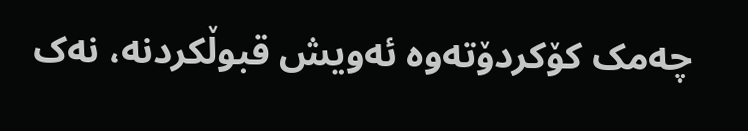چەمک کۆکردۆتەوە ئەویش قبوڵکردنە، نەک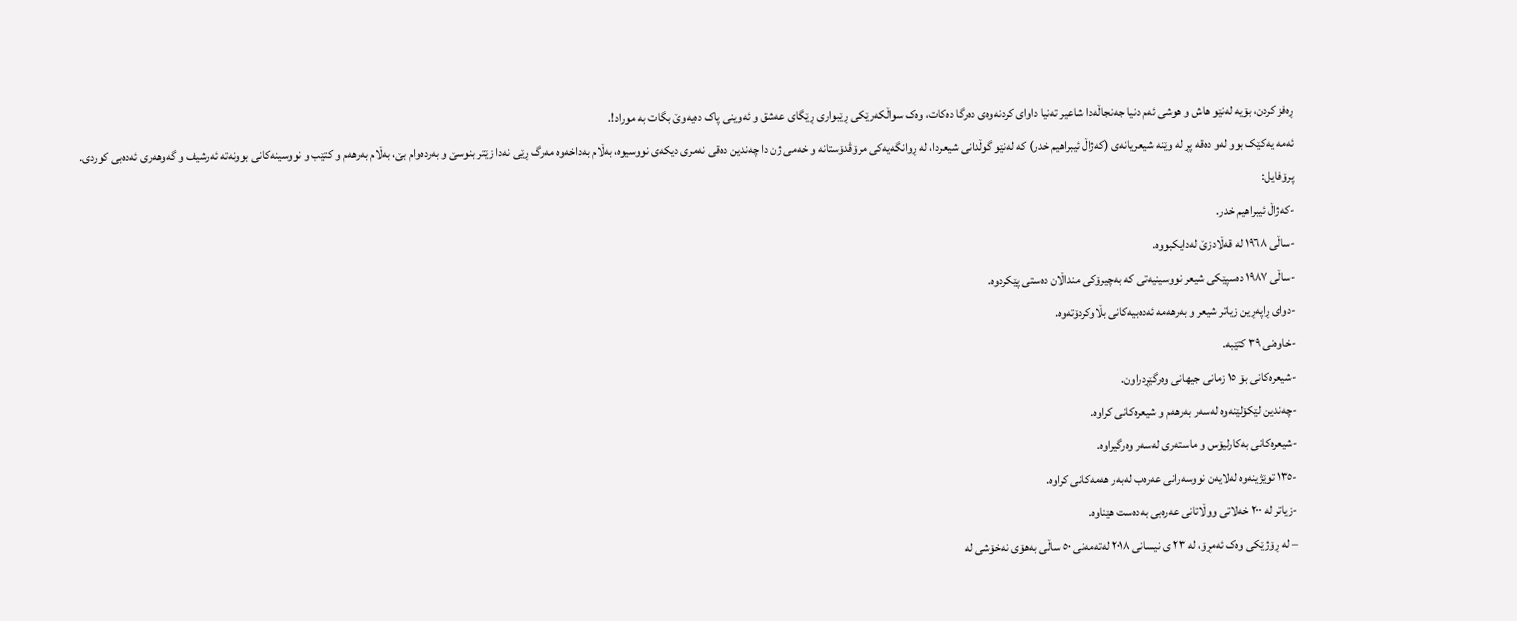ڕەفز کردن، بۆیە لەنێو هاش و هوشی ئەم دنیا جەنجاڵەدا شاعیر تەنیا داوای کردنەوەی دەرگا دەکات، وەک سواڵکەرێکی ڕێبواری ڕێگای عەشق و ئەوینی پاک دەیەوێ بگات بە موراد!.
ئەمە یەکێک بوو لەو دەقە پڕ لە وێنە شیعریانەی (کەژاڵ ئیبراهیم خدر) کە لەنێو گوڵدانی شیعردا، لە ڕوانگەیەکی مرۆڤدۆستانە و خەمی ژن دا چەندین دەقی نەمری دیکەی نووسیوە، بەڵام بەداخەوە مەرگ ڕێی نەدا زێتر بنوسێ و بەردەوام بێ، بەڵام بەرهەم و کتێب و نووسینەکانی بوونەتە ئەرشیف و گەوهەری ئەدەبی کوردی.
پرۆفایل:
-کەژاڵ ئیبراهیم خدر.
-ساڵی ١٩٦٨ لە قەڵادزێ لەدایکبووە.
-ساڵی ١٩٨٧ دەسپێکی شیعر نووسینیەتی کە بەچیرۆکی منداڵان دەستی پێکردوە.
-دوای ڕاپەڕین زیاتر شیعر و بەرهەمە ئەدەبیەکانی بڵاوکردۆتەوە.
-خاوەنی ٣٩ کتێبە.
-شیعرەکانی بۆ ١٥ زمانی جیهانی وەرگێڕدراون.
-چەندین لێکۆلێنەوە لەسەر بەرهەم و شیعرەکانی کراوە.
-شیعرەکانی بەکارلیۆس و ماستەری لەسەر وەرگیراوە.
-١٣٥ توێژینەوە لەلایەن نووسەرانی عەرەب لەبەر هەمەکانی کراوە.
-زیاتر لە ٢٠٠ خەلاتی ووڵاتانی عەرەبی بەدەست هێناوە.
– لە ڕۆژێکی وەک ئەمڕۆ، لە ٢٣ ی نیسانی ٢٠١٨ لەتەمەنی ٥٠ ساڵی بەهۆی نەخۆشی لە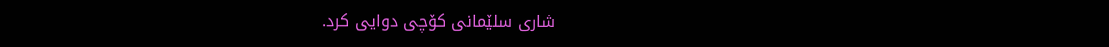شاری سلێمانی کۆچی دوایی کرد.